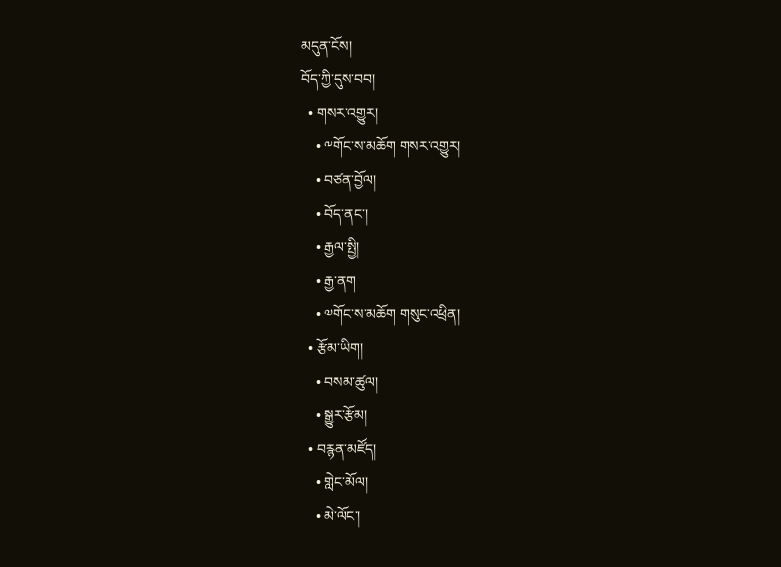མདུན་ངོས།
བོད་ཀྱི་དུས་བབ།
  • གསར་འགྱུར།
    • ༸གོང་ས་མཆོག གསར་འགྱུར།
    • བཙན་བྱོལ།
    • བོད་ནང་།
    • རྒྱལ་སྤྱི།
    • རྒྱ་ནག
    • ༧གོང་ས་མཆོག གསུང་འཕྲིན།
  • རྩོམ་ཡིག།
    • བསམ་ཚུལ།
    • སྒྱུར་རྩོམ།
  • བརྙན་མཛོད།
    • གླེང་མོལ།
    • མེ་ལོང་།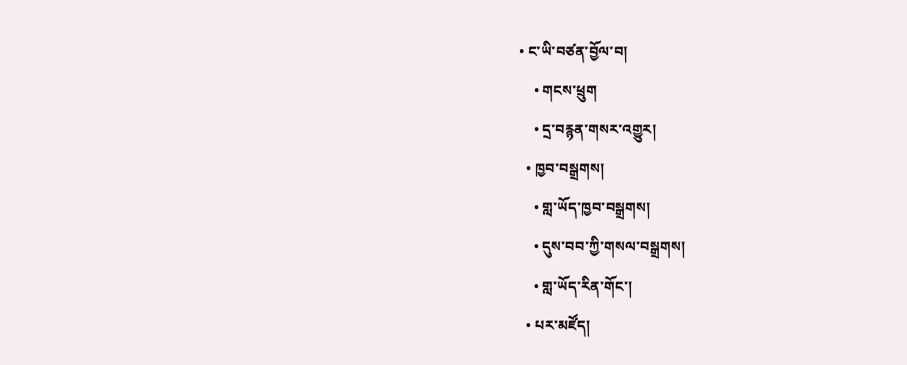• ང་ཡི་བཙན་བྱོལ་བ།
    • གངས་ཕྲུག
    • དྲ་བརྙན་གསར་འགྱུར།
  • ཁྱབ་བསྒྲགས།
    • གླ་ཡོད་ཁྱབ་བསྒྲགས།
    • དུས་བབ་ཀྱི་གསལ་བསྒྲགས།
    • གླ་ཡོད་རིན་གོང་།
  • པར་མཛོད།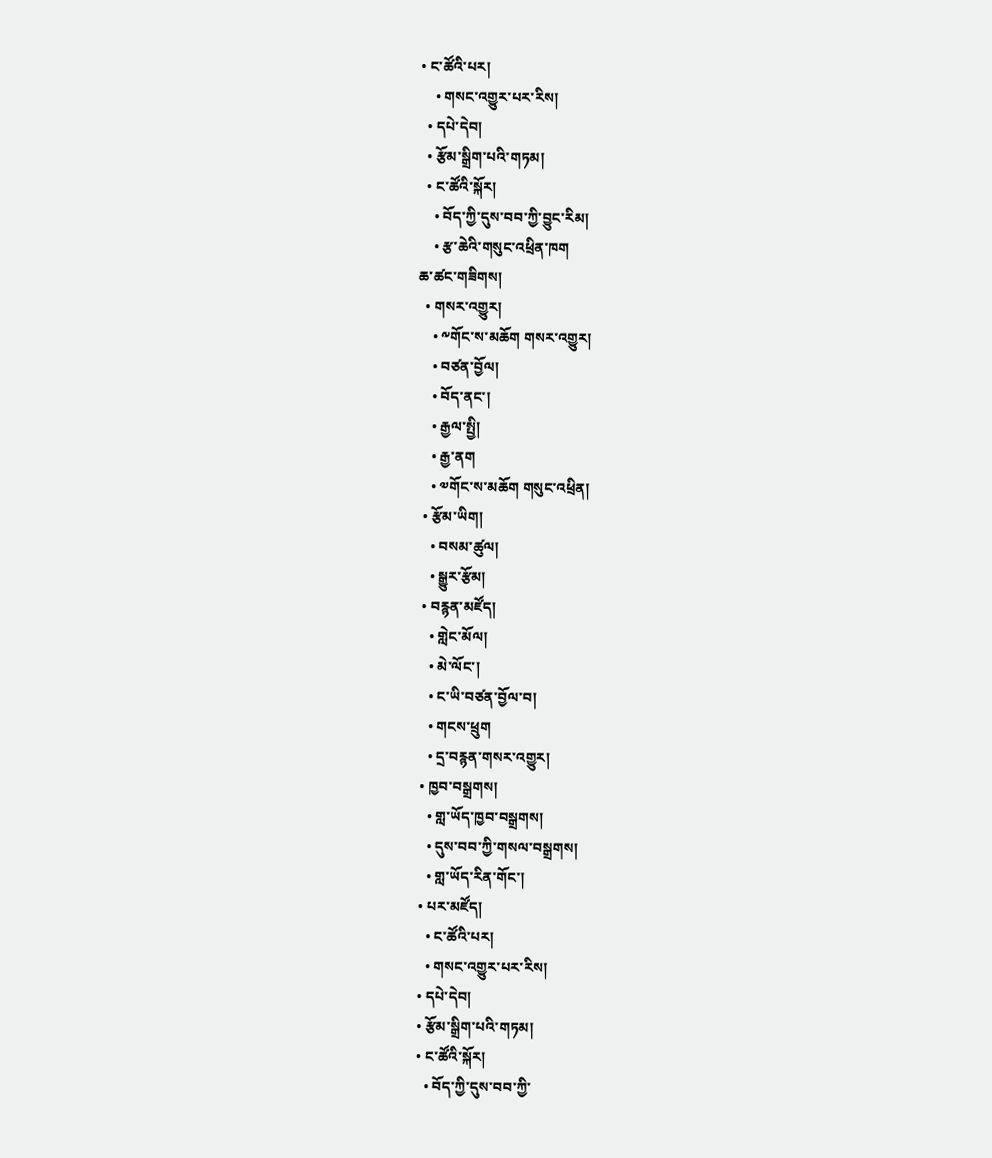• ང་ཚོའི་པར།
    • གསང་འགྱུར་པར་རིས།
  • དཔེ་དེབ།
  • རྩོམ་སྒྲིག་པའི་གཏམ།
  • ང་ཚོའི་སྐོར།
    • བོད་ཀྱི་དུས་བབ་ཀྱི་བྱུང་རིམ།
    • རྩ་ཆེའི་གསུང་འཕྲིན་ཁག
ཆ་ཚང་གཟིགས།
  • གསར་འགྱུར།
    • ༸གོང་ས་མཆོག གསར་འགྱུར།
    • བཙན་བྱོལ།
    • བོད་ནང་།
    • རྒྱལ་སྤྱི།
    • རྒྱ་ནག
    • ༧གོང་ས་མཆོག གསུང་འཕྲིན།
  • རྩོམ་ཡིག།
    • བསམ་ཚུལ།
    • སྒྱུར་རྩོམ།
  • བརྙན་མཛོད།
    • གླེང་མོལ།
    • མེ་ལོང་།
    • ང་ཡི་བཙན་བྱོལ་བ།
    • གངས་ཕྲུག
    • དྲ་བརྙན་གསར་འགྱུར།
  • ཁྱབ་བསྒྲགས།
    • གླ་ཡོད་ཁྱབ་བསྒྲགས།
    • དུས་བབ་ཀྱི་གསལ་བསྒྲགས།
    • གླ་ཡོད་རིན་གོང་།
  • པར་མཛོད།
    • ང་ཚོའི་པར།
    • གསང་འགྱུར་པར་རིས།
  • དཔེ་དེབ།
  • རྩོམ་སྒྲིག་པའི་གཏམ།
  • ང་ཚོའི་སྐོར།
    • བོད་ཀྱི་དུས་བབ་ཀྱི་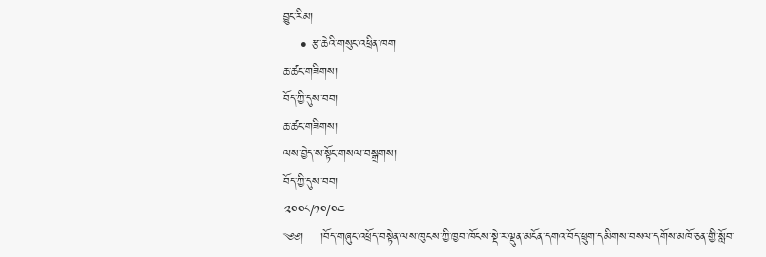བྱུང་རིམ།
    • རྩ་ཆེའི་གསུང་འཕྲིན་ཁག
ཆ་ཚང་གཟིགས།
བོད་ཀྱི་དུས་བབ།
ཆ་ཚང་གཟིགས།
ལས་བྱེད་ས་སྟོང་གསལ་བསྒྲགས།
བོད་ཀྱི་དུས་བབ།
༢༠༠༨/༡༠/༠༤
༄༅།    །བོད་གཞུང་འཕྲོད་བསྟེན་ལས་ཁུངས་ཀྱི་ཁྱབ་ཁོངས་སྡེ་ར་ལྡུན་མངོན་དགའ་བོད་ཕྲུག་དམིགས་བསལ་དགོས་མཁོ་ཅན་གྱི་སློབ་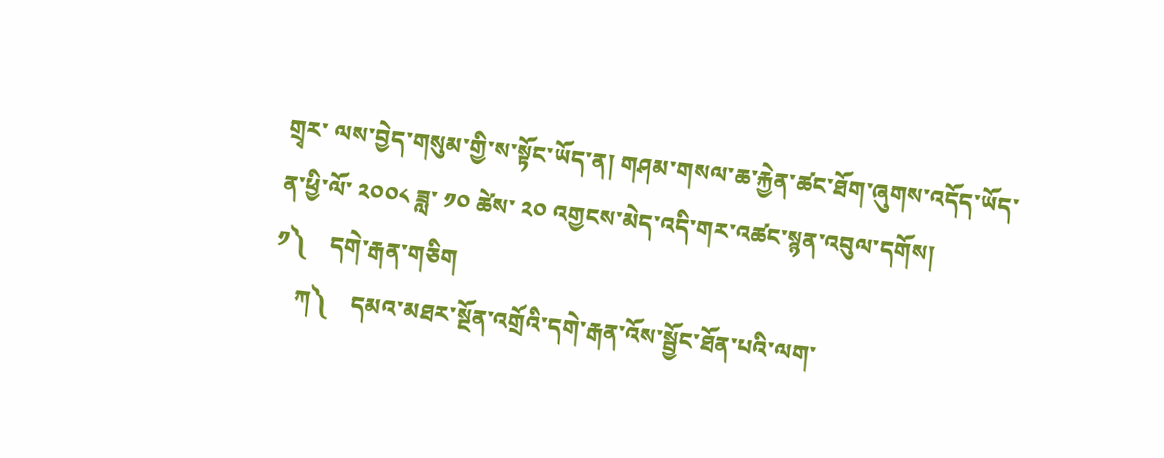གྲྭར་ ལས་བྱེད་གསུམ་གྱི་ས་སྟོང་ཡོད་ན། གཤམ་གསལ་ཆ་རྐྱེན་ཚང་ཐོག་ཞུགས་འདོད་ཡོད་ན་ཕྱི་ལོ་ ༢༠༠༨ ཟླ་ ༡༠ ཚེས་ ༢༠ འགྱངས་མེད་འདི་གར་འཚང་སྙན་འབུལ་དགོས།
༡༽    དགེ་རྒན་གཅིག
    ཀ༽    དམའ་མཐར་སྔོན་འགྲོའི་དགེ་རྒན་འོས་སྦྱོང་ཐོན་པའི་ལག་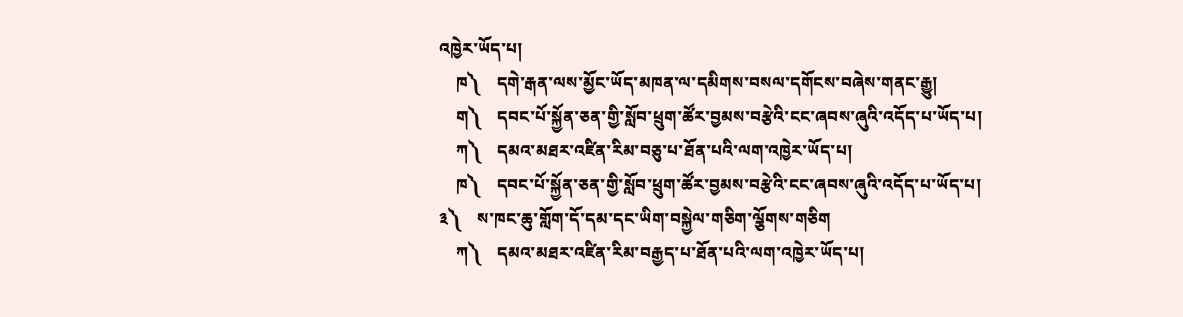འཁྱེར་ཡོད་པ།
    ཁ༽    དགེ་རྒན་ལས་མྱོང་ཡོད་མཁན་ལ་དམིགས་བསལ་དགོངས་བཞེས་གནང་རྒྱུ།
    ག༽    དབང་པོ་སྐྱོན་ཅན་གྱི་སློབ་ཕྲུག་ཚོར་བྱམས་བརྩེའི་ངང་ཞབས་ཞུའི་འདོད་པ་ཡོད་པ།
    ཀ༽    དམའ་མཐར་འཛིན་རིམ་བཅུ་པ་ཐོན་པའི་ལག་འཁྱེར་ཡོད་པ།
    ཁ༽    དབང་པོ་སྐྱོན་ཅན་གྱི་སློབ་ཕྲུག་ཚོར་བྱམས་བརྩེའི་ངང་ཞབས་ཞུའི་འདོད་པ་ཡོད་པ།
༣༽    ས་ཁང་ཆུ་གློག་དོ་དམ་དང་ཡིག་བསྐྱེལ་གཅིག་ལྕོགས་གཅིག
    ཀ༽    དམའ་མཐར་འཛིན་རིམ་བརྒྱད་པ་ཐོན་པའི་ལག་འཁྱེར་ཡོད་པ།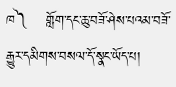ཁ༽    གློག་དང་ཆུ་བཟོ་ཤེས་པའམ་བཟོ་རྒྱུར་དམིགས་བསལ་དོ་སྣང་ཡོད་པ།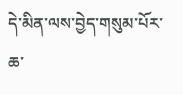དེ་མིན་ལས་བྱེད་གསུམ་པོར་ཆ་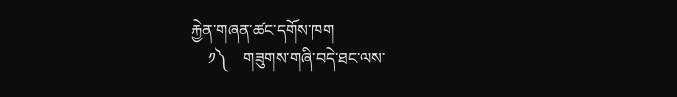རྐྱེན་གཞན་ཚང་དགོས་ཁག
    ༡༽    གཟུགས་གཞི་བདེ་ཐང་ལས་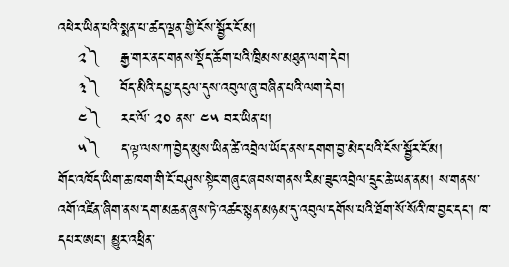འཕེར་ཡིན་པའི་སྨན་པ་ཚད་ལྡན་གྱི་ངོས་སྦྱོར་ངོ་མ།
    ༢༽    རྒྱ་གར་ནང་གནས་སྡོད་ཆོག་པའི་ཁྲིམས་མཐུན་ལག་དེབ།
    ༣༽    བོད་མིའི་དཔྱ་དངུལ་དུས་འབུལ་ཞུ་བཞིན་པའི་ལག་དེབ།
    ༤༽    རང་ལོ་ ༢༠ ནས་ ༤༥ བར་ཡིན་པ།
    ༥༽    ད་ལྟ་ལས་ཀ་བྱེད་མུས་ཡིན་ཚེ་འབྲེལ་ཡོད་ནས་དགག་བྱ་མེད་པའི་ངོས་སྦྱོར་ངོ་མ།
གོང་འཁོད་ཡིག་ཆ་ཁག་གི་ངོ་བཤུས་སྟེང་གཞུང་ཞབས་གནས་རིམ་ཟུང་འབྲེལ་དྲུང་ཆེ་ཡན་ནམ། ས་གནས་འགོ་འཛིན་ཞིག་ནས་དག་མཆན་ཞུས་ཏེ་འཚང་སྙན་མཉམ་དུ་འབུལ་དགོས་པའི་ཐོག་སོ་སོའི་ཁ་བྱང་དང་། ཁ་དཔར་ཨང་། མྱུར་འཕྲིན་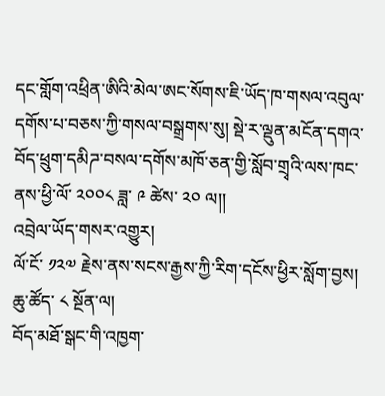དང་གློག་འཕྲིན་ཨིའི་མེལ་ཨང་སོགས་ཇི་ཡོད་ཁ་གསལ་འབུལ་དགོས་པ་བཅས་ཀྱི་གསལ་བསྒྲགས་སུ། སྡེ་ར་ལྡུན་མངོན་དགའ་བོད་ཕྲུག་དམིཌ་བསལ་དགོས་མཁོ་ཅན་གྱི་སློབ་གྲྭའི་ལས་ཁང་ནས་ཕྱི་ལོ་ ༢༠༠༨ ཟླ་ ༩ ཚེས་ ༢༠ ལ།།
འབྲེལ་ཡོད་གསར་འགྱུར།
ལོ་ངོ་ ༡༢༧ རྗེས་ནས་སངས་རྒྱས་ཀྱི་རིག་དངོས་ཕྱིར་སློག་བྱས།
ཆུ་ཚོད་ ༨ སྔོན་ལ།
བོད་མཐོ་སྒང་གི་འཁྱག་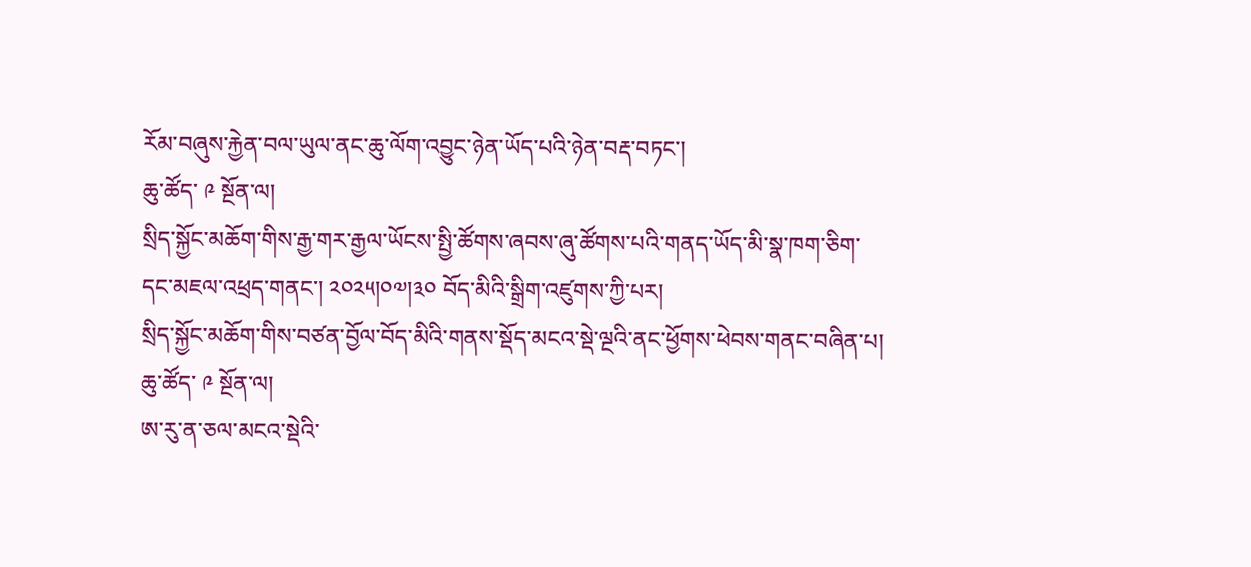རོམ་བཞུས་རྐྱེན་བལ་ཡུལ་ནང་ཆུ་ལོག་འབྱུང་ཉེན་ཡོད་པའི་ཉེན་བརྡ་བཏང་།
ཆུ་ཚོད་ ༩ སྔོན་ལ།
སྲིད་སྐྱོང་མཆོག་གིས་རྒྱ་གར་རྒྱལ་ཡོངས་སྤྱི་ཚོགས་ཞབས་ཞུ་ཚོགས་པའི་གནད་ཡོད་མི་སྣ་ཁག་ཅིག་དང་མཇལ་འཕྲད་གནང་། ༢༠༢༥།༠༧།༣༠ བོད་མིའི་སྒྲིག་འཛུགས་ཀྱི་པར།
སྲིད་སྐྱོང་མཆོག་གིས་བཙན་བྱོལ་བོད་མིའི་གནས་སྡོད་མངའ་སྡེ་ལྔའི་ནང་ཕྱོགས་ཕེབས་གནང་བཞིན་པ།
ཆུ་ཚོད་ ༩ སྔོན་ལ།
ཨ་རུ་ན་ཅལ་མངའ་སྡེའི་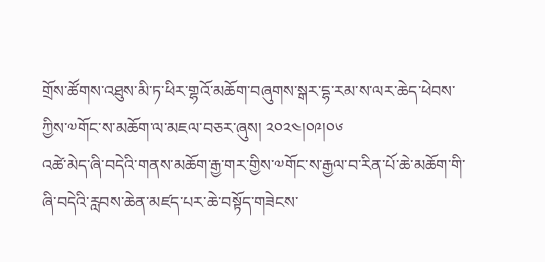གྲོས་ཚོགས་འཐུས་མི་ཏ་ཕིར་གྷའོ་མཆོག་བཞུགས་སྒར་དྷ་རམ་ས་ལར་ཆེད་ཕེབས་ཀྱིས་༧གོང་ས་མཆོག་ལ་མཇལ་བཅར་ཞུས། ༢༠༢༤།༠༩།༠༦
འཚེ་མེད་ཞི་བདེའི་གནས་མཆོག་རྒྱ་གར་གྱིས་༧གོང་ས་རྒྱལ་བ་རིན་པོ་ཆེ་མཆོག་གི་ཞི་བདེའི་རླབས་ཆེན་མཛད་པར་ཆེ་བསྟོད་གཟེངས་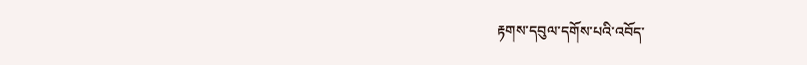རྟགས་དབུལ་དགོས་པའི་འབོད་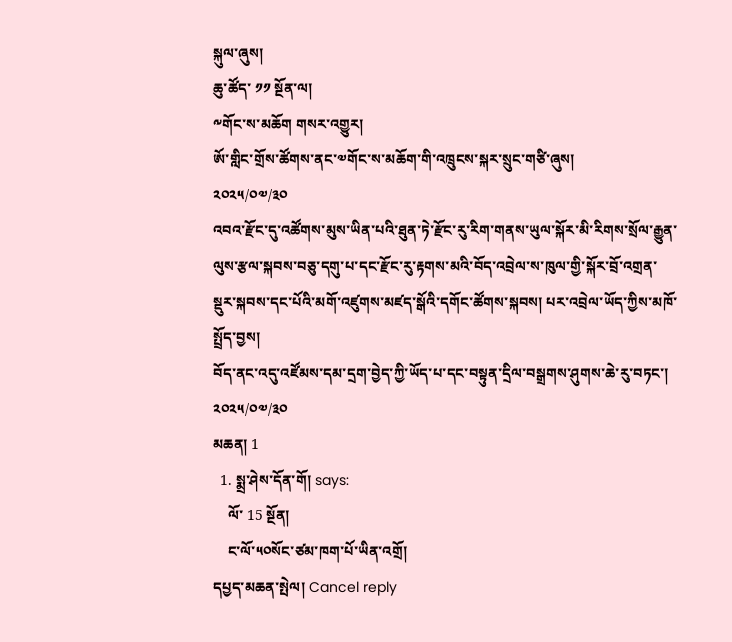སྐུལ་ཞུས།
ཆུ་ཚོད་ ༡༡ སྔོན་ལ།
༸གོང་ས་མཆོག གསར་འགྱུར།
ཨོ་གླིང་གྲོས་ཚོགས་ནང་༧གོང་ས་མཆོག་གི་འཁྲུངས་སྐར་སྲུང་གཙི་ཞུས།
༢༠༢༥/༠༧/༣༠
འབའ་རྫོང་དུ་འཚོགས་མུས་ཡིན་པའི་ཐུན་ཏེ་རྫོང་རུ་རིག་གནས་ཡུལ་སྐོར་མི་རིགས་སྲོལ་རྒྱུན་ལུས་རྩལ་སྐབས་བཅུ་དགུ་པ་དང་རྫོང་རུ་རྟགས་མའི་བོད་འབྲེལ་ས་ཁུལ་གྱི་སྐོར་བྲོ་འགྲན་སྡུར་སྐབས་དང་པོའི་མགོ་འཛུགས་མཛད་སྒོའི་དགོང་ཚོགས་སྐབས། པར་འབྲེལ་ཡོད་ཀྱིས་མཁོ་སྤྲོད་བྱས།
བོད་ནང་འདུ་འཛོམས་དམ་དྲག་བྱེད་ཀྱི་ཡོད་པ་དང་བསྟུན་དྲིལ་བསྒྲགས་ཤུགས་ཆེ་རུ་བཏང་།
༢༠༢༥/༠༧/༣༠
མཆན། 1
  1. སྨྲ་ཤེས་དོན་གོ། says:
    ལོ་ 15 སྔོན།
    ང་ལོ་༥༠སོང་ཅ༹མ་ཁག་པོ་ཡིན་འགྲོ།
དཔྱད་མཆན་སྤེལ། Cancel reply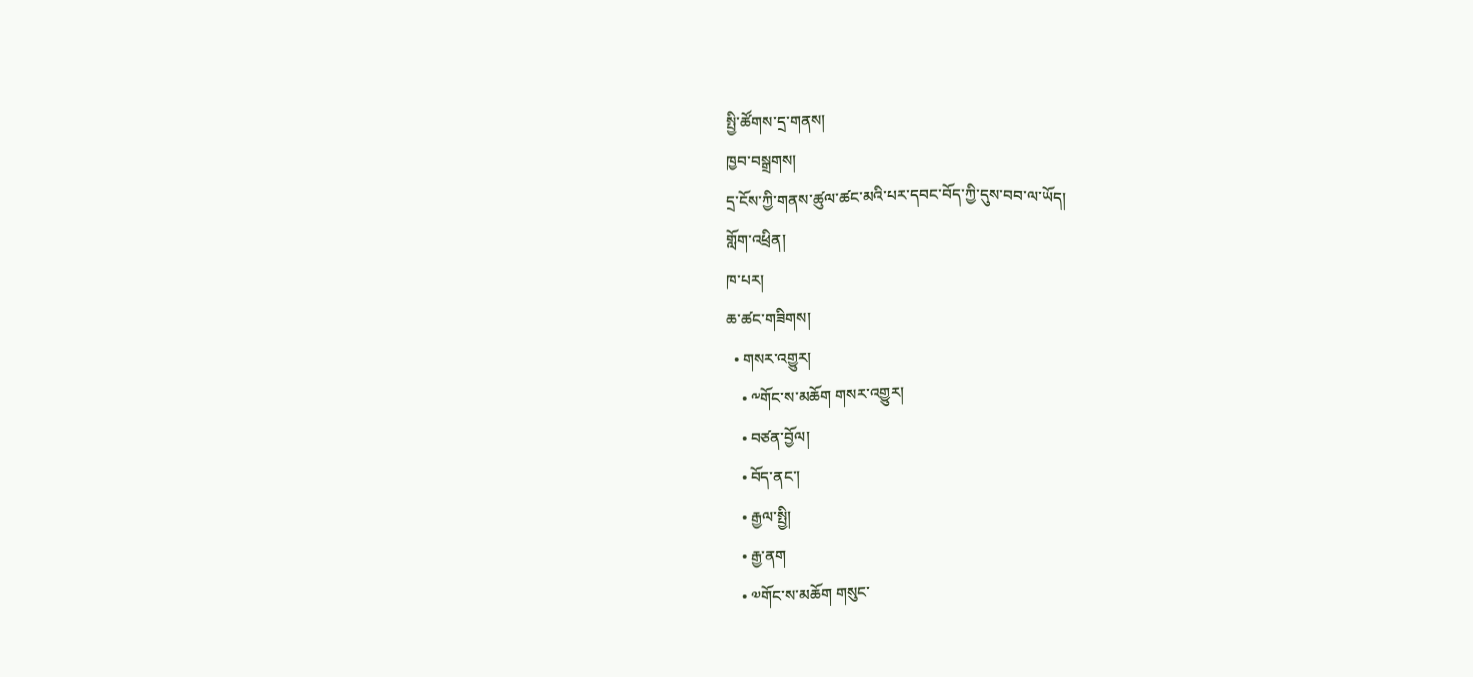སྤྱི་ཚོགས་དྲ་གནས།
ཁྱབ་བསྒྲགས།
དྲ་ངོས་ཀྱི་གནས་ཚུལ་ཚང་མའི་པར་དབང་བོད་ཀྱི་དུས་བབ་ལ་ཡོད།
གློག་འཕྲིན།
ཁ་པར།
ཆ་ཚང་གཟིགས།
  • གསར་འགྱུར།
    • ༸གོང་ས་མཆོག གསར་འགྱུར།
    • བཙན་བྱོལ།
    • བོད་ནང་།
    • རྒྱལ་སྤྱི།
    • རྒྱ་ནག
    • ༧གོང་ས་མཆོག གསུང་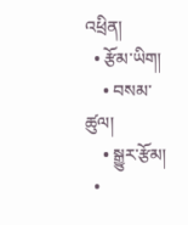འཕྲིན།
  • རྩོམ་ཡིག།
    • བསམ་ཚུལ།
    • སྒྱུར་རྩོམ།
  •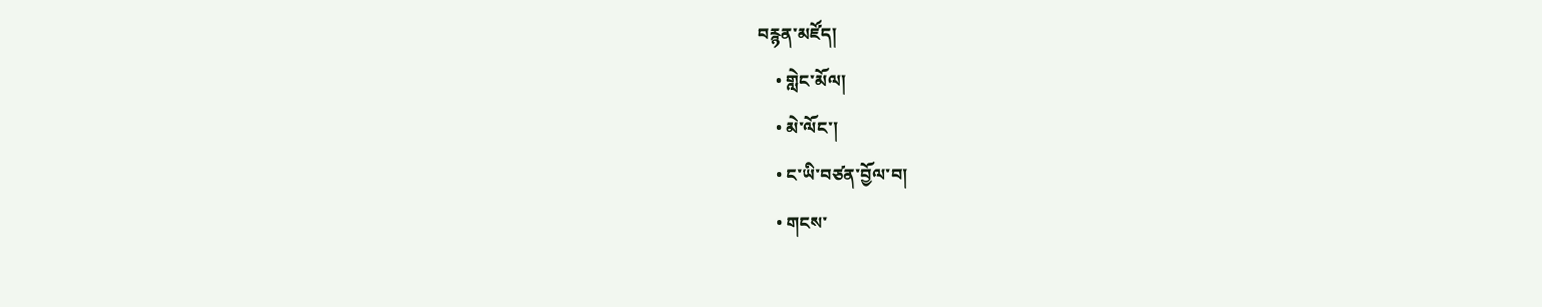བརྙན་མཛོད།
    • གླེང་མོལ།
    • མེ་ལོང་།
    • ང་ཡི་བཙན་བྱོལ་བ།
    • གངས་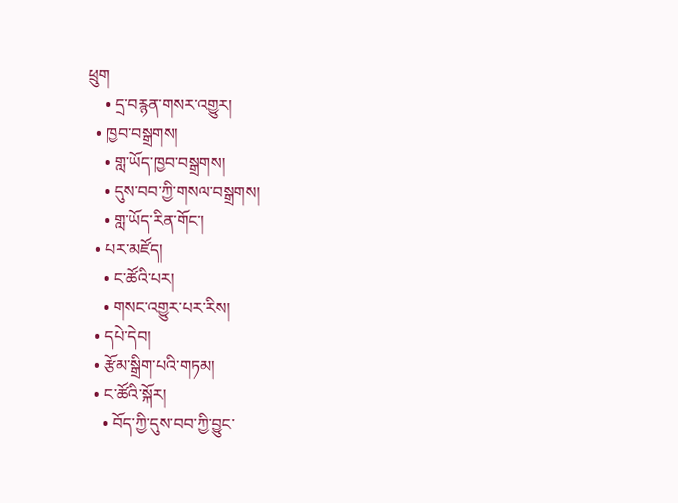ཕྲུག
    • དྲ་བརྙན་གསར་འགྱུར།
  • ཁྱབ་བསྒྲགས།
    • གླ་ཡོད་ཁྱབ་བསྒྲགས།
    • དུས་བབ་ཀྱི་གསལ་བསྒྲགས།
    • གླ་ཡོད་རིན་གོང་།
  • པར་མཛོད།
    • ང་ཚོའི་པར།
    • གསང་འགྱུར་པར་རིས།
  • དཔེ་དེབ།
  • རྩོམ་སྒྲིག་པའི་གཏམ།
  • ང་ཚོའི་སྐོར།
    • བོད་ཀྱི་དུས་བབ་ཀྱི་བྱུང་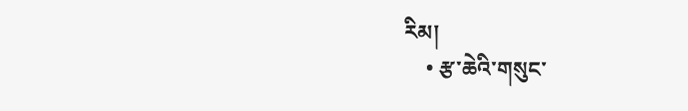རིམ།
    • རྩ་ཆེའི་གསུང་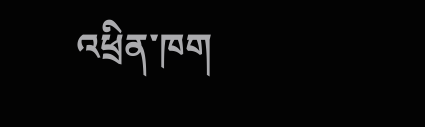འཕྲིན་ཁག